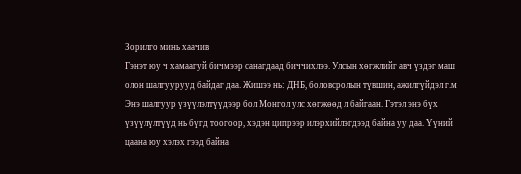Зорилго минь хаачив
Гэнэт юу ч хамаагуй бичмээр санагдаад биччихлээ. Улсын хөгжлийг авч үздэг маш олон шалгуурууд байдаг даа. Жишээ нь: ДНБ, боловсролын түвшин, ажилгүйдэл г.м
Энэ шалгуур үзүүлэлтүүдээр бол Монгол улс хөгжөөд л байгаан. Гэтэл энэ бүх үзүүлүлтүүд нь бүгд тоогоор, хэдэн ципрээр илэрхийлэгдээд байна уу даа. Үүний цаана юу хэлэх гээд байна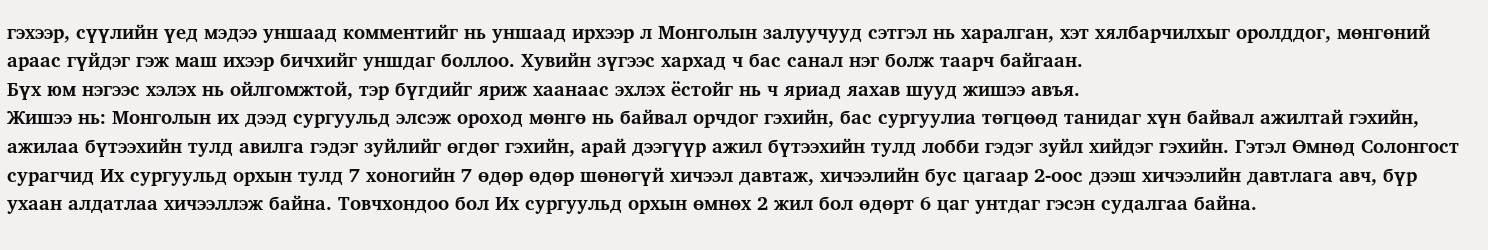гэхээр, сүүлийн үед мэдээ уншаад комментийг нь уншаад ирхээр л Монголын залуучууд сэтгэл нь харалган, хэт хялбарчилхыг оролддог, мөнгөний араас гүйдэг гэж маш ихээр бичхийг уншдаг боллоо. Хувийн зүгээс хархад ч бас санал нэг болж таарч байгаан.
Бүх юм нэгээс хэлэх нь ойлгомжтой, тэр бүгдийг яриж хаанаас эхлэх ёстойг нь ч яриад яахав шууд жишээ авъя.
Жишээ нь: Монголын их дээд сургуульд элсэж ороход мөнгө нь байвал орчдог гэхийн, бас сургуулиа төгцөөд танидаг хүн байвал ажилтай гэхийн, ажилаа бүтээхийн тулд авилга гэдэг зуйлийг өгдөг гэхийн, арай дээгүүр ажил бүтээхийн тулд лобби гэдэг зуйл хийдэг гэхийн. Гэтэл Өмнөд Солонгост сурагчид Их сургуульд орхын тулд 7 хоногийн 7 өдөр өдөр шөнөгүй хичээл давтаж, хичээлийн бус цагаар 2-оос дээш хичээлийн давтлага авч, бүр ухаан алдатлаа хичээллэж байна. Товчхондоо бол Их сургуульд орхын өмнөх 2 жил бол өдөрт 6 цаг унтдаг гэсэн судалгаа байна.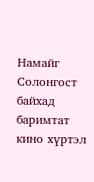Намайг Солонгост байхад баримтат кино хүртэл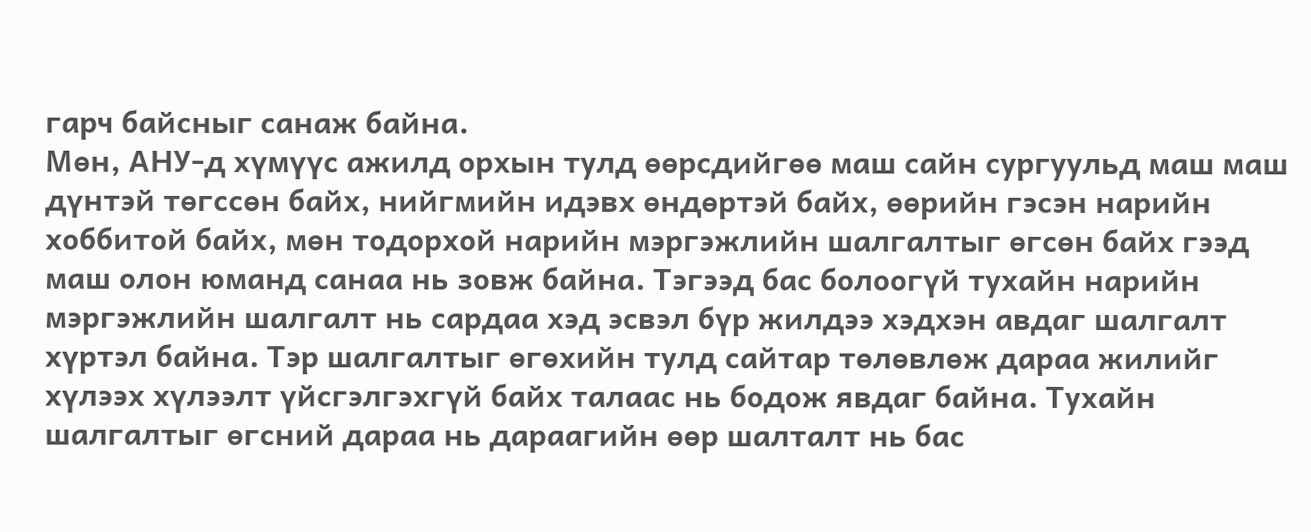гарч байсныг санаж байна.
Мөн, АНУ-д хүмүүс ажилд орхын тулд өөрсдийгөө маш сайн сургуульд маш маш дүнтэй төгссөн байх, нийгмийн идэвх өндөртэй байх, өөрийн гэсэн нарийн хоббитой байх, мөн тодорхой нарийн мэргэжлийн шалгалтыг өгсөн байх гээд маш олон юманд санаа нь зовж байна. Тэгээд бас болоогүй тухайн нарийн мэргэжлийн шалгалт нь сардаа хэд эсвэл бүр жилдээ хэдхэн авдаг шалгалт хүртэл байна. Тэр шалгалтыг өгөхийн тулд сайтар төлөвлөж дараа жилийг хүлээх хүлээлт үйсгэлгэхгүй байх талаас нь бодож явдаг байна. Тухайн шалгалтыг өгсний дараа нь дараагийн өөр шалталт нь бас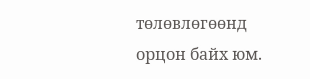төлөвлөгөөнд орцон байх юм.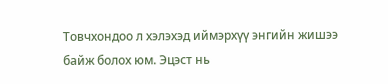Товчхондоо л хэлэхэд иймэрхүү энгийн жишээ байж болох юм. Эцэст нь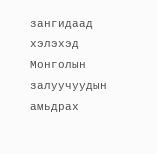зангидаад хэлэхэд Монголын залуучуудын амьдрах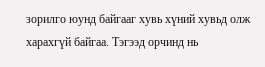зорилго юунд байгааг хувь хүний хувьд олж харахгүй байгаа. Тэгээд орчинд нь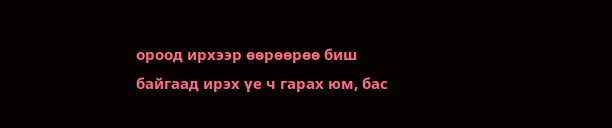ороод ирхээр өөрөөрөө биш байгаад ирэх үе ч гарах юм, бас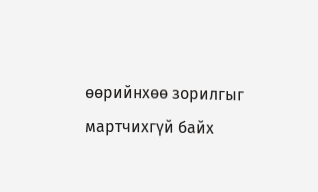өөрийнхөө зорилгыг мартчихгүй байх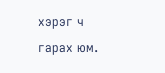хэрэг ч гарах юм.